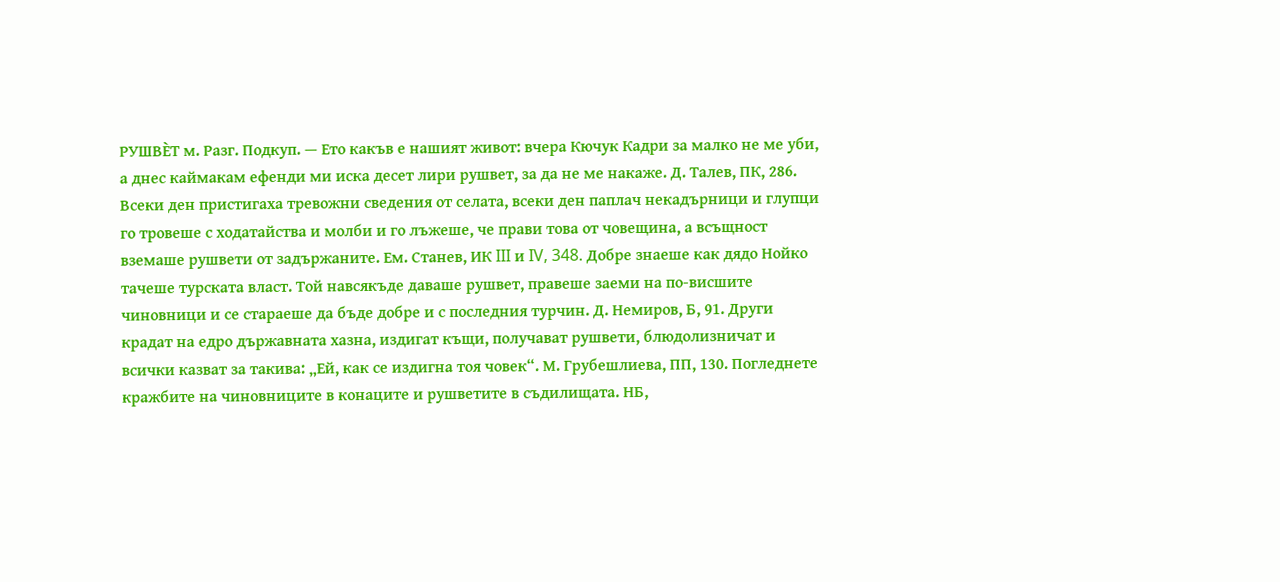РУШВЀТ м. Разг. Подкуп. — Ето какъв е нашият живот: вчера Кючук Кадри за малко не ме уби, а днес каймакам ефенди ми иска десет лири рушвет, за да не ме накаже. Д. Талев, ПК, 286. Всеки ден пристигаха тревожни сведения от селата, всеки ден паплач некадърници и глупци го тровеше с ходатайства и молби и го лъжеше, че прави това от човещина, а всъщност вземаше рушвети от задържаните. Ем. Станев, ИК III и IV, 348. Добре знаеше как дядо Нойко тачеше турската власт. Той навсякъде даваше рушвет, правеше заеми на по-висшите чиновници и се стараеше да бъде добре и с последния турчин. Д. Немиров, Б, 91. Други крадат на едро държавната хазна, издигат къщи, получават рушвети, блюдолизничат и всички казват за такива: „Ей, как се издигна тоя човек“. М. Грубешлиева, ПП, 130. Погледнете кражбите на чиновниците в конаците и рушветите в съдилищата. НБ,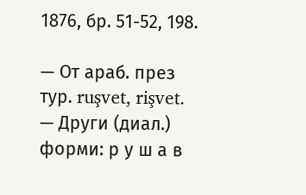1876, бр. 51-52, 198.

— От араб. прeз тур. ruşvet, rişvet. — Други (диал.) форми: р у ш а в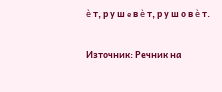è т, р у ш e в è т, р у ш о в è т.


Източник: Речник на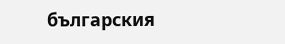българския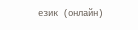език (онлайн)